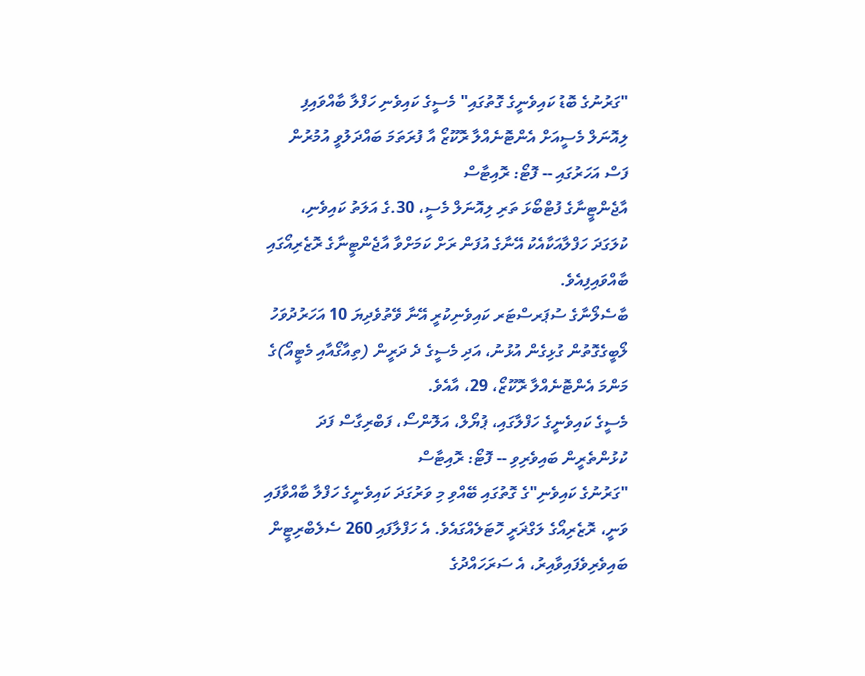"ގަރުނުގެ ބޮޑު ކައިވެނީގެ ގޮތުގައި" މެސީގެ ކައިވެނި ހަފްލާ ބާއްވައިފި
ލިއޮނަލް މެސީއަށް އެންޓޮނެއްލާ ރޮކޫޒޯ އާ ފުރަތަމަ ބައްދަލުވީ އުމުރުން ފަސް އަހަރުގައި -- ފޮޓޯ: ރޮއިޓާސް
އާޖެންޓީނާގެ ފުޓްބޯޅަ ތަރި ލިއޮނަލް މެސީ، 30.ގެ އަލަތު ކައިވެނި، ކުލަގަދަ ހަފްލާއަކާއެކު އޭނާގެ އުފަން ރަށް ކަމަށްވާ އާޖެންޓީނާގެ ރޮޒެރިއޯގައި ބާއްވައިފިއެވެ.
ބާސެލޯނާގެ ސުޕަރސްޓަރ ކައިވެނިކުރީ އޭނާ ވޭތުވެދިޔަ 10 އަހަރުދުވަހު ލޯބީގެގޮތުން ގުޅިގެން އުޅުނު، އަދި މެސީގެ ދެ ދަރީން (ތިއާގޯއާއި މެޓީއޯ)ގެ މަންމަ އެންޓޮނެއްލާ ރޮކޫޒޯ، 29، އާއެވެ.
މެސީގެ ކައިވެނީގެ ހަފްލާގައި، ޕުޔޯލް، އަލޮންސޯ، ފަބްރިގާސް ފަދަ ކުޅުންތެރީން ބައިވެރިވި -- ފޮޓޯ: ރޮއިޓާސް
"ގަރުނުގެ ކައިވެނި"ގެ ގޮތުގައި ބޭއްވި މި ވަރުގަދަ ކައިވެނީގެ ހަފްލާ ބާއްވާފައި ވަނީ، ރޮޒެރިއޯގެ ލަގްޜަރީ ހޮޓަލެއްގައެވެ. އެ ހަފްލާފައި 260 ސެލެބްރިޓީން ބައިވެރިވެފައިވާއިރު، އެ ސަރަހައްދުގެ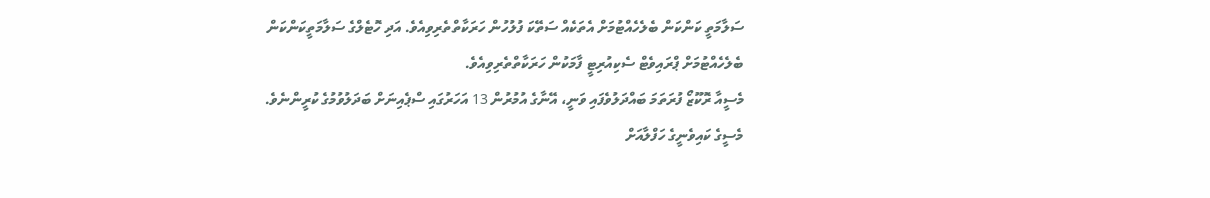ސަލާމަތީ ކަންކަން ބެލެހެއްޓުމަށް އެތަކެއް ސަތޭކަ ފުލުހުން ހަރަކާތްތެރިވިއެވެ. އަދި ހޮޓެލްގެ ސަލާމަތީކަންކަން ބެލެހެއްޓުމަށް ޕްރައިވެޓް ސެކިއުރިޓީ ފާމަކުން ހަރަކާތްތެރިވިއެވެ.
މެސީއާ ރޮކޫޒޯ ފުރަތަމަ ބައްދަލުވެފައި ވަނީ، އޭނާގެ އުމުރުން 13 އަހަރުގައި ސްޕެއިނަށް ބަދަލުވުމުގެ ކުރީންނެވެ.
މެސީގެ ކައިވެނީގެ ހަފްލާއަށް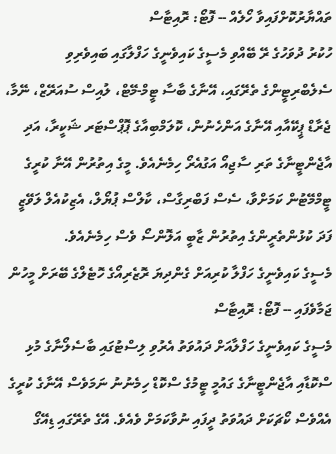ތައްޔާރުކޮށްފައިވާ ހޯލެއް -- ފޮޓޯ: ރޮއިޓާސް
ހުކުރު ދުވަހުގެ ރޭ ބޭއްވި މެސީގެ ކައިވެނީގެ ހަފްލާގައި ބައިވެރިވި ސެލެބްރިޓީންގެ ތެރޭގައި، އޭނާގެ ބާސާ ޓީމް-މޭޓް، ލުއިސް ސުއަރޭޒް، ނޭމާ، ޖެރާޑް ޕީކޭއާއި އޭނާގެ އަންހެނުން، ކޮލަމްބިއާގެ ޕޮޕްސްޓަރ ޝަކީރާ، އަދި އާޖެންޓީނާގެ ތަރި ސާޖިއޯ އަގުއެރޯ ހިމެނެއެވެ. މީގެ އިތުރުން އޭނާ ކުރީގެ ޓީމްމޭޓުން ކަމަށްވާ، ސެސް ފަބްރިގާސް، ކާލްސް ޕުޔޯލް، އެޒިކުއެލް ލަވޭޒީ ފަދަ ކުޅުންތެރީންގެ އިތުރުން ޒާބީ އަލޮންސޯ ވެސް ހިމެނެއެވެ.
މެސީގެ ކައިވެނީގެ ހަފްލާ ކުރިއަށް ގެންދިޔަ ރޮޒެރިއޯގެ ހޮޓެލްގެ ބޭރަށް މީހުން ޖަމާވެފައި -- ފޮޓޯ: ރޮއިޓާސް
މެސީގެ ކައިވެނީގެ ހަފްލާއަށް ދައުވަތު އެރުވި ލިސްޓުގައި ބާސެލޯނާގެ މުޅި ސްކޮޑާއި އާޖެންޓީނާގެ ގައުމީ ޓީމުގެ ސްކޮޑް ހިމެނުނު ނަމަވެސް އޭނާގެ ކުރީގެ އެއްވެސް ކޯޗަކަށް ދައުވަތު ދީފައި ނުވާކަމަށް ވެއެވެ. އޭގެ ތެރޭގައި ޑިއޭގޯ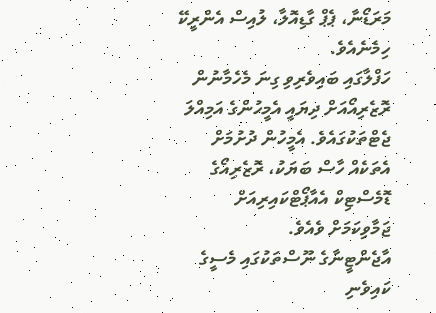މަރަޑޯނާ، ޕެޕް ގާޑިއޮލާ، ލުއިސް އެންރީކޭ ހިމެނެއެވެ.
ހަފްލާގައި ބައިވެރިވި ގިނަ މެހެމާނުން ރޮޒެރިއޯއަށް ދިޔައީ އެމީހުންގެ އަމިއްލަ ޖެޓްތަކުގައެވެ. އެމީހުން ދުށުމަށް އެތަކެއް ހާސް ބަޔަކު، ރޮޒެރިއޯގެ ޑޮމެސްޓިކް އެއާޕޯޓްކައިރިއަށް ޖަމާވިކަމަށް ވެއެވެ.
އާޖެންޓީނާގެ ނޫސްތަކުގައި މެސީގެ ކައިވެނި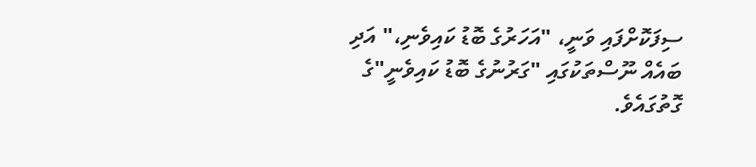ސިފަކޮށްފައި ވަނީ، "އަހަރުގެ ބޮޑު ކައިވެނި،" އަދި ބައެއް ނޫސްތަކުގައި "ގަރުނުގެ ބޮޑު ކައިވެނީ"ގެ ގޮތުގައެވެ.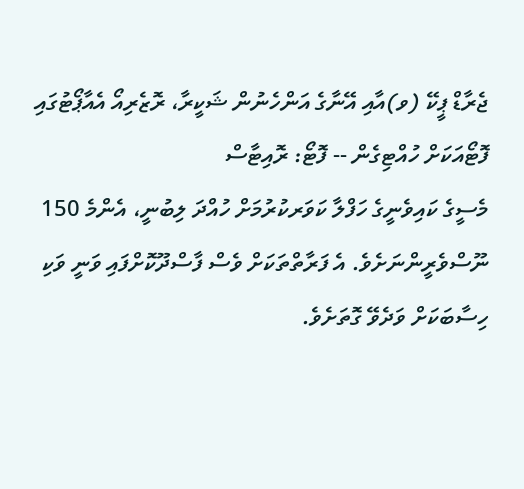ޖެރާޑް ޕީކޭ (ވ)އާއި އޭނާގެ އަންހެނުން ޝަކީރާ، ރޮޒެރިއޯ އެއާޕޯޓުގައި ފޮޓޯއަކަށް ހުއްޓިގެން -- ފޮޓޯ: ރޮއިޓާސް
މެސީގެ ކައިވެނީގެ ހަފްލާ ކަވަރކުރުމަށް ހުއްދަ ލިބުނީ، އެންމެ 150 ނޫސްވެރީންނަށެވެ. އެ ފަރާތްތަކަށް ވެސް ފާސްދޫކޮށްފައި ވަނީ ވަކި ހިސާބަކަށް ވަދެވޭ ގޮތަށެވެ.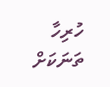ހުރިހާ ތަނަކަށް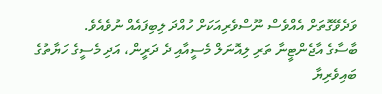ވަދެވޭގޮތަށް އެއްވެސް ނޫސްވެރިއަކަށް ހުއްދަ ލިބިފައެއް ނުވެއެވެ.
ބާސާގެ އާޖެންޓީނާ ތަރި ލިއޮނަލް މެސީއާއި ދެ ދަރީން، އަދި މެސީގެ ހަޔާތުގެ ބައިވެރިޔާ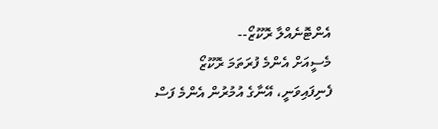އެންޓޮނެއްލާ ރޮކޫޒޯ--
މެސީއަށް އެންމެ ފުރަތަމަ ރޮކޫޒޯ ފެނިފައިވަނީ، އޭނާގެ އުމުރުން އެންމެ ފަސް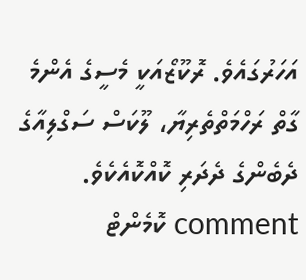އަހަރުގައެވެ. ރޮކޫޒޯއަކީ މެސީގެ އެންމެ ގާތް ރަހްމަތްތެރިޔާ، ލޫކަސް ސަގްލިއާގެ ދެބެންގެ ދެދަރި ކޮއްކޮއެކެވެ.
comment ކޮމެންޓް